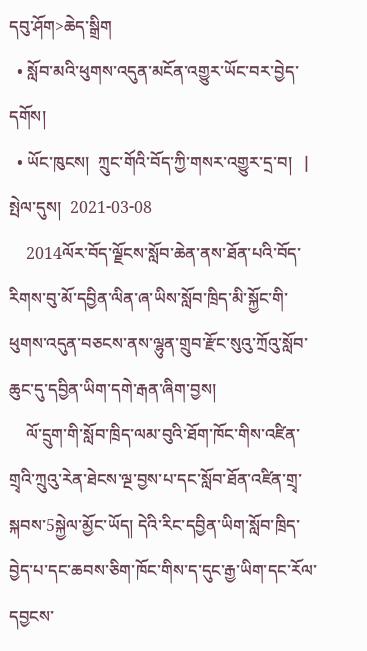དབུ་ཤོག>ཆེད་སྒྲིག
  • སློབ་མའི་ཕུགས་འདུན་མངོན་འགྱུར་ཡོང་བར་བྱེད་དགོས།
  • ཡོང་ཁུངས།  ཀྲུང་གོའི་བོད་ཀྱི་གསར་འགྱུར་དྲ་བ།   |     སྤེལ་དུས།  2021-03-08
    2014ལོར་བོད་ལྗོངས་སློབ་ཆེན་ནས་ཐོན་པའི་བོད་རིགས་བུ་མོ་དབྱིན་ལིན་ཞ་ཡིས་སློབ་ཁྲིད་མི་སྐྱོང་གི་ཕུགས་འདུན་བཅངས་ནས་ལྷུན་གྲུབ་རྫོང་སུའུ་ཀྲོའུ་སློབ་ཆུང་དུ་དབྱིན་ཡིག་དགེ་རྒན་ཞིག་བྱས།
    ལོ་དྲུག་གི་སློབ་ཁྲིད་ལམ་བུའི་ཐོག་ཁོང་གིས་འཛིན་གྲྭའི་ཀྲུའུ་རེན་ཐེངས་ལྔ་བྱས་པ་དང་སློབ་ཐོན་འཛིན་གྲྭ་སྐབས་5སྐྱེལ་མྱོང་ཡོད། དེའི་རིང་དབྱིན་ཡིག་སློབ་ཁྲིད་བྱེད་པ་དང་ཆབས་ཅིག་ཁོང་གིས་ད་དུང་རྒྱ་ཡིག་དང་རོལ་དབྱངས་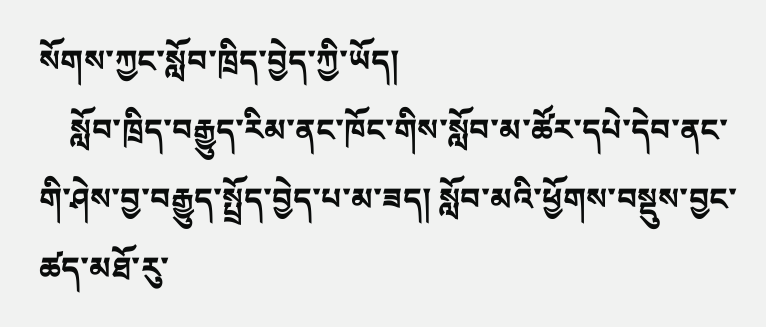སོགས་ཀྱང་སློབ་ཁྲིད་བྱེད་ཀྱི་ཡོད།
    སློབ་ཁྲིད་བརྒྱུད་རིམ་ནང་ཁོང་གིས་སློབ་མ་ཚོར་དཔེ་དེབ་ནང་གི་ཤེས་བྱ་བརྒྱུད་སྤྲོད་བྱེད་པ་མ་ཟད། སློབ་མའི་ཕྱོགས་བསྡུས་བྱང་ཚད་མཐོ་རུ་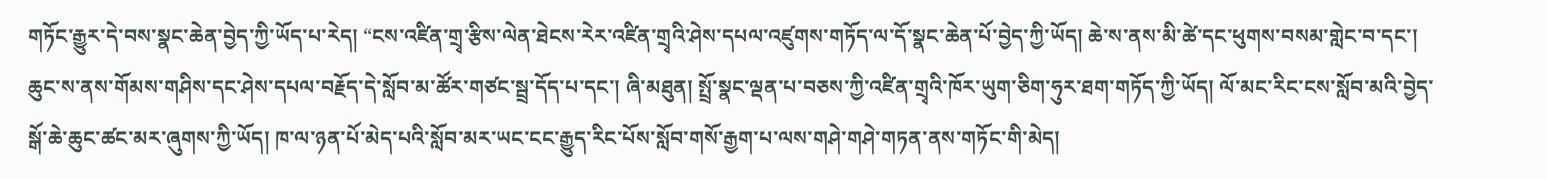གཏོང་རྒྱུར་དེ་བས་སྣང་ཆེན་བྱེད་ཀྱི་ཡོད་པ་རེད། “ངས་འཛིན་གྲྭ་རྩིས་ལེན་ཐེངས་རེར་འཛིན་གྲྭའི་ཤེས་དཔལ་འཛུགས་གཏོད་ལ་དོ་སྣང་ཆེན་པོ་བྱེད་ཀྱི་ཡོད། ཆེ་ས་ནས་མི་ཚེ་དང་ཕུགས་བསམ་གླེང་བ་དང་། ཆུང་ས་ནས་གོམས་གཤིས་དང་ཤེས་དཔལ་བརྗོད་དེ་སློབ་མ་ཚོར་གཙང་སྦྲ་དོད་པ་དང་། ཞི་མཐུན། སྤྲོ་སྣང་ལྡན་པ་བཅས་ཀྱི་འཛིན་གྲྭའི་ཁོར་ཡུག་ཅིག་ཧུར་ཐག་གཏོད་ཀྱི་ཡོད། ལོ་མང་རིང་ངས་སློབ་མའི་བྱེད་སྒོ་ཆེ་ཆུང་ཚང་མར་ཞུགས་ཀྱི་ཡོད། ཁ་ལ་ཉན་པོ་མེད་པའི་སློབ་མར་ཡང་ངང་རྒྱུད་རིང་པོས་སློབ་གསོ་རྒྱག་པ་ལས་གཤེ་གཤེ་གཏན་ནས་གཏོང་གི་མེད།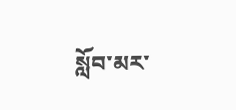སློབ་མར་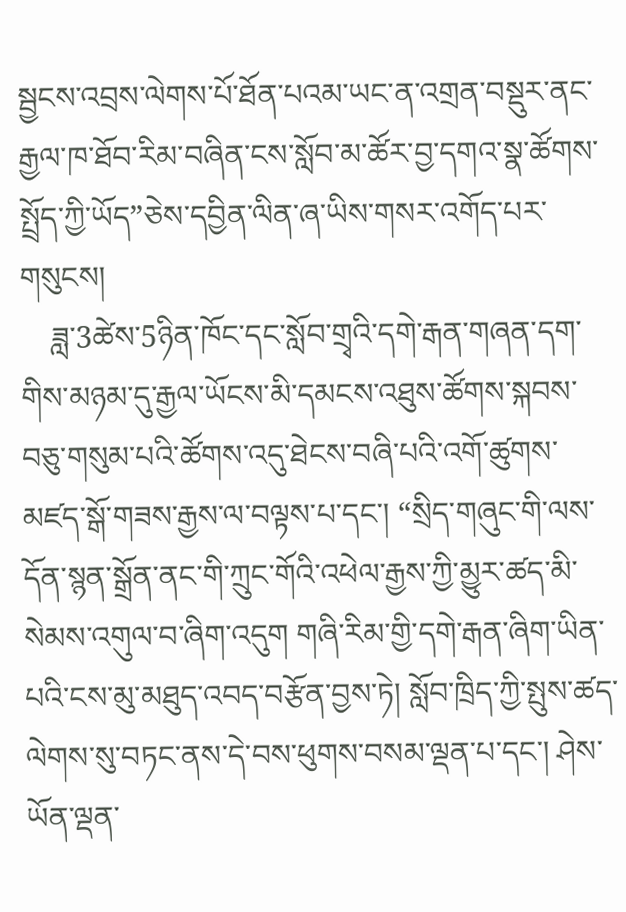སྦྱངས་འབྲས་ལེགས་པོ་ཐོན་པའམ་ཡང་ན་འགྲན་བསྡུར་ནང་རྒྱལ་ཁ་ཐོབ་རིམ་བཞིན་ངས་སློབ་མ་ཚོར་བྱ་དགའ་སྣ་ཚོགས་སྤྲོད་ཀྱི་ཡོད”ཅེས་དབྱིན་ལིན་ཞ་ཡིས་གསར་འགོད་པར་གསུངས།
    ཟླ་3ཚེས་5ཉིན་ཁོང་དང་སློབ་གྲྭའི་དགེ་རྒན་གཞན་དག་གིས་མཉམ་དུ་རྒྱལ་ཡོངས་མི་དམངས་འཐུས་ཚོགས་སྐབས་བཅུ་གསུམ་པའི་ཚོགས་འདུ་ཐེངས་བཞི་པའི་འགོ་ཚུགས་མཛད་སྒོ་གཟས་རྒྱས་ལ་བལྟས་པ་དང་། “སྲིད་གཞུང་གི་ལས་དོན་སྙན་སྒྲོན་ནང་གི་ཀྲུང་གོའི་འཕེལ་རྒྱས་ཀྱི་མྱུར་ཚད་མི་སེམས་འགུལ་བ་ཞིག་འདུག གཞི་རིམ་གྱི་དགེ་རྒན་ཞིག་ཡིན་པའི་ངས་མུ་མཐུད་འབད་བརྩོན་བྱས་ཏེ། སློབ་ཁྲིད་ཀྱི་སྤུས་ཚད་ལེགས་སུ་བཏང་ནས་དེ་བས་ཕུགས་བསམ་ལྡན་པ་དང་། ཤེས་ཡོན་ལྡན་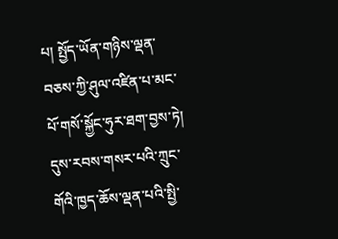པ། སྤྱོད་ཡོན་གཉིས་ལྡན་བཅས་ཀྱི་ཤུལ་འཛིན་པ་མང་པོ་གསོ་སྐྱོང་ཧུར་ཐག་བྱས་ཏེ། དུས་རབས་གསར་པའི་ཀྲུང་གོའི་ཁྱད་ཆོས་ལྡན་པའི་སྤྱི་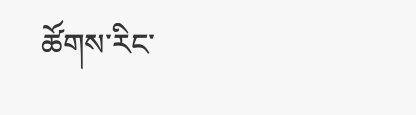ཚོགས་རིང་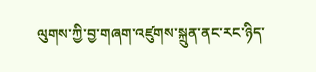ལུགས་ཀྱི་བྱ་གཞག་འཛུགས་སྐྲུན་ནང་རང་ཉིད་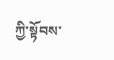ཀྱི་སྟོབས་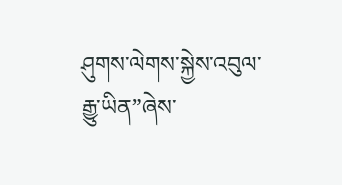ཤུགས་ལེགས་སྐྱེས་འབུལ་རྒྱུ་ཡིན”ཞེས་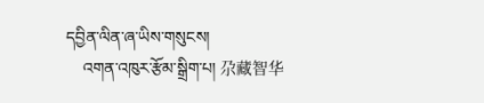དབྱིན་ལིན་ཞ་ཡིས་གསུངས།
    འགན་འཁུར་རྩོམ་སྒྲིག་པ། 尕藏智华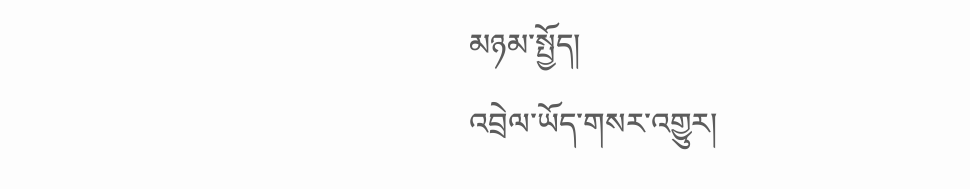མཉམ་སྤྱོད།
འབྲེལ་ཡོད་གསར་འགྱུར།